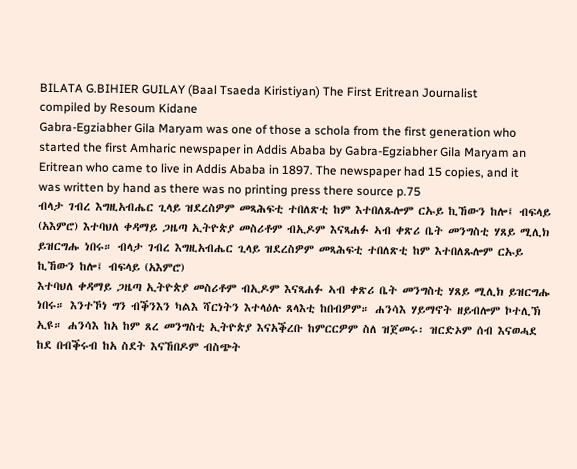BILATA G.BIHIER GUILAY (Baal Tsaeda Kiristiyan) The First Eritrean Journalist
compiled by Resoum Kidane
Gabra-Egziabher Gila Maryam was one of those a schola from the first generation who started the first Amharic newspaper in Addis Ababa by Gabra-Egziabher Gila Maryam an Eritrean who came to live in Addis Ababa in 1897. The newspaper had 15 copies, and it was written by hand as there was no printing press there source p.75
ብላታ ገብረ እግዚአብሔር ጊላይ ዝደረስዎም መጻሕፍቲ ተበለጽቲ ከም እተበለጹሎም ርኡይ ኪኸውን ከሎ፤ ብፍላይ (አእምሮ) እተባህለ ቀዳማይ ጋዜጣ ኢትዮጵያ መስሪቶም ብኢዶም እናጻሐፉ ኣብ ቀጽሪ ቤት መንግስቲ ሃጸይ ሚሊክ ይዝርግሑ ነበሩ። ብላታ ገብረ እግዚአብሔር ጊላይ ዝደረስዎም መጻሕፍቲ ተበለጽቲ ከም እተበለጹሎም ርኡይ ኪኸውን ከሎ፤ ብፍላይ (አእምሮ)
እተባህለ ቀዳማይ ጋዜጣ ኢትዮጵያ መስሪቶም ብኢዶም እናጻሐፉ ኣብ ቀጽሪ ቤት መንግስቲ ሃጸይ ሚሊክ ይዝርግሑ ነበሩ። እንተኾነ ግን ብቕንእን ካልእ ሻርነትን እተላዕሉ ጸላእቲ ከበብዎም። ሐንሳእ ሃይማኖት ዘይብሎም ኮተሊኽ ኢዩ። ሐንሳእ ከአ ከም ጸረ መንግስቲ ኢትዮጵያ እናአቕረቡ ከምርርዎም ስለ ዝጀመሩ፡ ዝርድኦም ሰብ እናወሓደ ከደ በብቕሩብ ከአ ስደት እናኸበዶም ብስጭት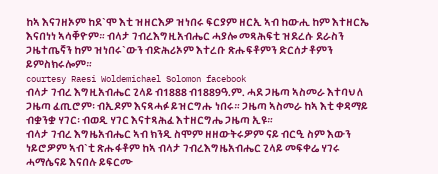ከኣ እናገዘኦም ከደ`ሞ እቲ ዝዘርእዎ ዝነበሩ ፍርያም ዘርኢ ኣብ ከውሒ ከም እተዘርኤ እናበነነ ኣሳቐዮም። ብላታ ገብረእግዚአብሔር ሓያሎ መጻሕፍቲ ዝደረሱ ደራስን ጋዜተጤኛን ከም ዝነበሩ`ውን ብድሕሪኦም እተረቡ ጽሑፍቶምን ድርሰታቶምን ይምስክሩሎም።
courtesy Raesi Woldemichael Solomon facebook
ብላታ ገብረ እግዚአብሔር ጊላይ ብ1888 ብ1889ዓ.ም. ሓደ ጋዜጣ ኣስመራ እተባህለ ጋዜጣ ፈጢሮም፡ ብኢዶም እናጻሓፉ ይዝርግሑ ነበሩ። ጋዜጣ ኣስመራ ከኣ እቲ ቀዳማይ ብቋንቋ ሃገር፡ ብወዲ ሃገር እናተጻሕፈ እተዘርግሔ ጋዜጣ ኢዩ።
ብላታ ገብረ እግዜአብሔር ኣብ ክንዲ ስሞም ዘዘውትሩዎም ናይ ብርዒ ስም እውን ነይሮዎም ኣብ`ቲ ጽሑፋቶም ከኣ ብላታ ገብረእግዜአብሔር ጊላይ መፍቀሬ ሃገሩ ሓማሴናይ እናበሉ ይፍርሙ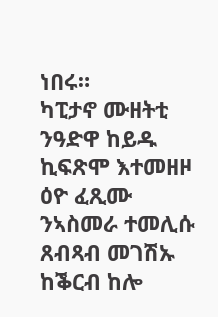ነበሩ።
ካፒታኖ ሙዘትቲ ንዓድዋ ከይዱ ኪፍጽሞ እተመዘዞ ዕዮ ፈጺሙ ንኣስመራ ተመሊሱ ጸብጻብ መገሽኡ ከቕርብ ከሎ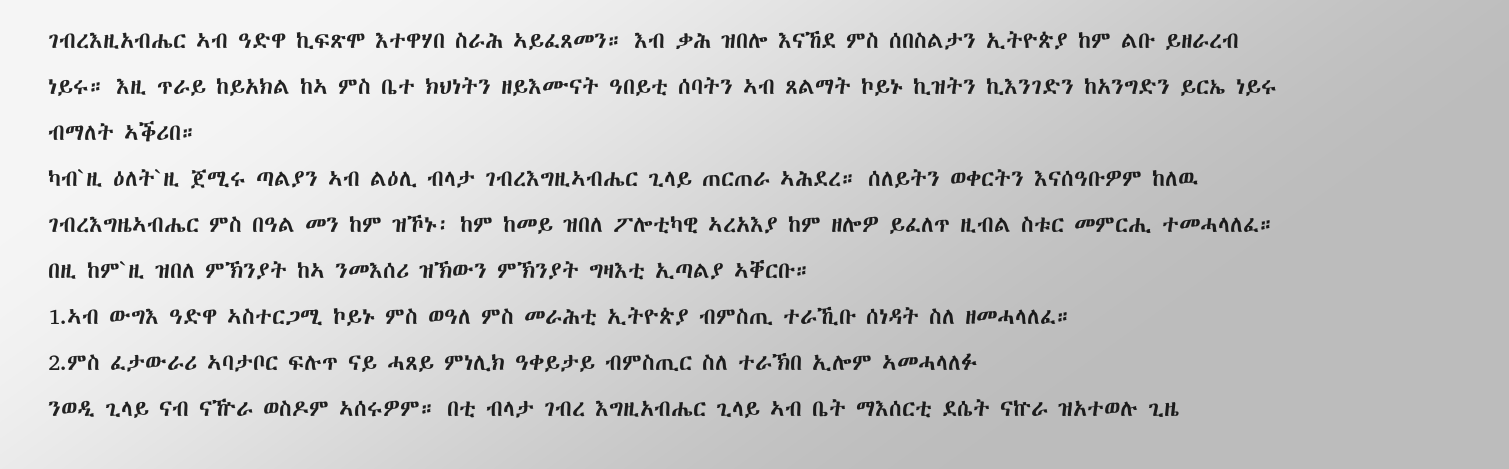ገብረእዚአብሔር ኣብ ዓድዋ ኪፍጽሞ እተዋሃበ ስራሕ ኣይፈጸመን። እብ ቃሕ ዝበሎ እናኸደ ምስ ሰበስልታን ኢትዮጵያ ከም ልቡ ይዘራረብ ነይሩ። እዚ ጥራይ ከይአክል ከኣ ምስ ቤተ ክህነትን ዘይእሙናት ዓበይቲ ሰባትን ኣብ ጸልማት ኮይኑ ኪዝትን ኪእንገድን ከአንግድን ይርኤ ነይሩ ብማለት ኣቕሪበ።
ካብ`ዚ ዕለት`ዚ ጀሚሩ ጣልያን ኣብ ልዕሊ ብላታ ገብረእግዚኣብሔር ጊላይ ጠርጠራ ኣሕደረ። ሰለይትን ወቀርትን እናሰዓቡዎም ከለዉ ገብረእግዜኣብሔር ምስ በዓል መን ከም ዝኾኑ፡ ከም ከመይ ዝበለ ፖሎቲካዊ ኣረአእያ ከም ዘሎዎ ይፈለጥ ዚብል ስቱር መምርሒ ተመሓላለፈ።
በዚ ከም`ዚ ዝበለ ምኽንያት ከኣ ንመእሰሪ ዝኽውን ምኽንያት ግዛእቲ ኢጣልያ ኣቐርቡ።
1.ኣብ ውግእ ዓድዋ ኣስተርጋሚ ኮይኑ ምስ ወዓለ ምስ መራሕቲ ኢትዮጵያ ብምስጢ ተራኺቡ ሰነዳት ስለ ዘመሓላለፈ።
2.ምስ ፈታውራሪ ኣባታቦር ፍሉጥ ናይ ሓጸይ ምነሊክ ዓቀይታይ ብምስጢር ስለ ተራኽበ ኢሎም ኣመሓላለፉ
ንወዲ ጊላይ ናብ ናዅራ ወስዶም ኣሰሩዎም። በቲ ብላታ ገብረ እግዚአብሔር ጊላይ ኣብ ቤት ማእሰርቲ ደሴት ናኵራ ዝአተወሉ ጊዜ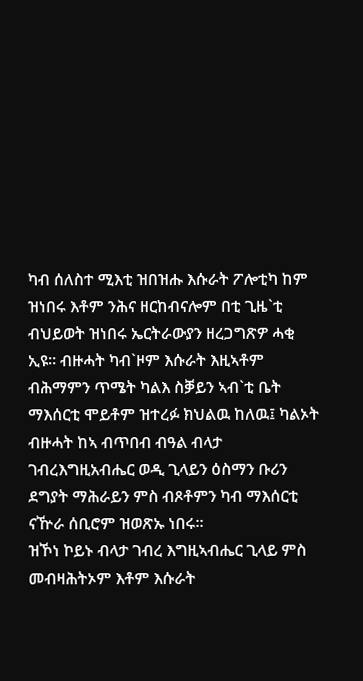ካብ ሰለስተ ሚእቲ ዝበዝሑ እሱራት ፖሎቲካ ከም ዝነበሩ እቶም ንሕና ዘርከብናሎም በቲ ጊዜ`ቲ ብህይወት ዝነበሩ ኤርትራውያን ዘረጋግጽዎ ሓቂ ኢዩ። ብዙሓት ካብ`ዞም እሱራት እዚኣቶም ብሕማምን ጥሜት ካልእ ስቓይን ኣብ`ቲ ቤት ማእሰርቲ ሞይቶም ዝተረፉ ክህልዉ ከለዉ፤ ካልኦት ብዙሓት ከኣ ብጥበብ ብዓል ብላታ ገብረእግዚአብሔር ወዲ ጊላይን ዕስማን ቡሪን ደግያት ማሕራይን ምስ ብጾቶምን ካብ ማእሰርቲ ናዅራ ሰቢሮም ዝወጽኡ ነበሩ።
ዝኾነ ኮይኑ ብላታ ገብረ እግዚኣብሔር ጊላይ ምስ መብዛሕትኦም እቶም እሱራት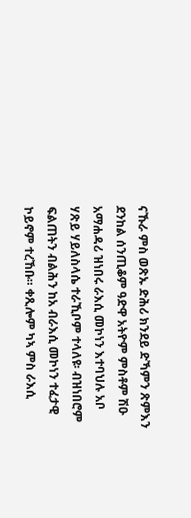ናኹራ ምስ ወጽኡ ድሕሪ ክንደይ ድኻምን ጽምእን ደንከል ሰንጢቆም ዓድዋ አትዮም ምስቶም ሽዑ አማሐዳሪ ዝነበሩ ራእሲ መኮነን እተባህሉ አቦ ሃጽይ ሃይለስላሴ ተራኺቦም ተላለዩ፡ ብዝነበሮም ፍልጠትን ብልሕን ከአ ብራእሲ መኮነን ተፈታዊ ኮይኖም ተረኸቡ። ቀጺሎም ካኣ ምስ ራእሲ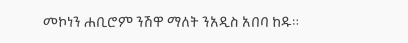መኮነን ሐቢሮም ንሽዋ ማለት ንአዲስ አበባ ከዱ።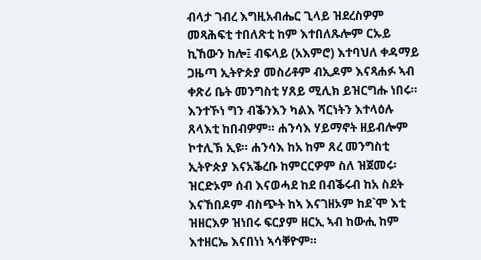ብላታ ገብረ እግዚአብሔር ጊላይ ዝደረስዎም መጻሕፍቲ ተበለጽቲ ከም እተበለጹሎም ርኡይ ኪኸውን ከሎ፤ ብፍላይ (አእምሮ) እተባህለ ቀዳማይ ጋዜጣ ኢትዮጵያ መስሪቶም ብኢዶም እናጻሐፉ ኣብ ቀጽሪ ቤት መንግስቲ ሃጸይ ሚሊክ ይዝርግሑ ነበሩ።
እንተኾነ ግን ብቕንእን ካልእ ሻርነትን እተላዕሉ ጸላእቲ ከበብዎም። ሐንሳእ ሃይማኖት ዘይብሎም ኮተሊኽ ኢዩ። ሐንሳእ ከአ ከም ጸረ መንግስቲ ኢትዮጵያ እናአቕረቡ ከምርርዎም ስለ ዝጀመሩ፡ ዝርድኦም ሰብ እናወሓደ ከደ በብቕሩብ ከአ ስደት እናኸበዶም ብስጭት ከኣ እናገዘኦም ከደ`ሞ እቲ ዝዘርእዎ ዝነበሩ ፍርያም ዘርኢ ኣብ ከውሒ ከም እተዘርኤ እናበነነ ኣሳቐዮም።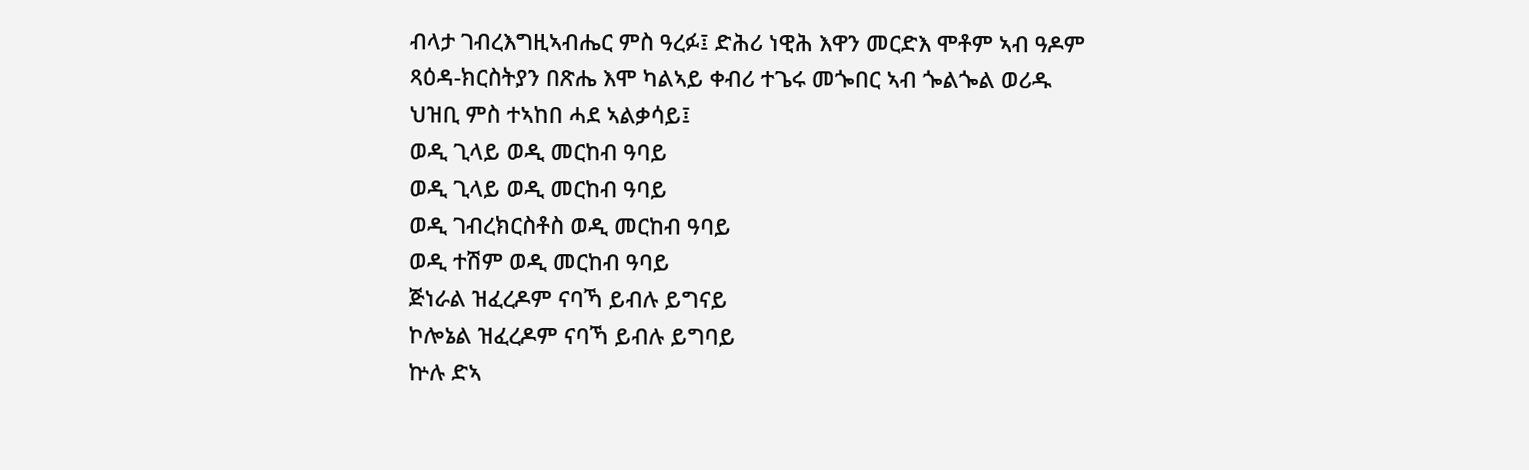ብላታ ገብረእግዚኣብሔር ምስ ዓረፉ፤ ድሕሪ ነዊሕ እዋን መርድእ ሞቶም ኣብ ዓዶም ጻዕዳ-ክርስትያን በጽሔ እሞ ካልኣይ ቀብሪ ተጌሩ መጐበር ኣብ ጐልጐል ወሪዱ ህዝቢ ምስ ተኣከበ ሓደ ኣልቃሳይ፤
ወዲ ጊላይ ወዲ መርከብ ዓባይ
ወዲ ጊላይ ወዲ መርከብ ዓባይ
ወዲ ገብረክርስቶስ ወዲ መርከብ ዓባይ
ወዲ ተሽም ወዲ መርከብ ዓባይ
ጅነራል ዝፈረዶም ናባኻ ይብሉ ይግናይ
ኮሎኔል ዝፈረዶም ናባኻ ይብሉ ይግባይ
ኵሉ ድኣ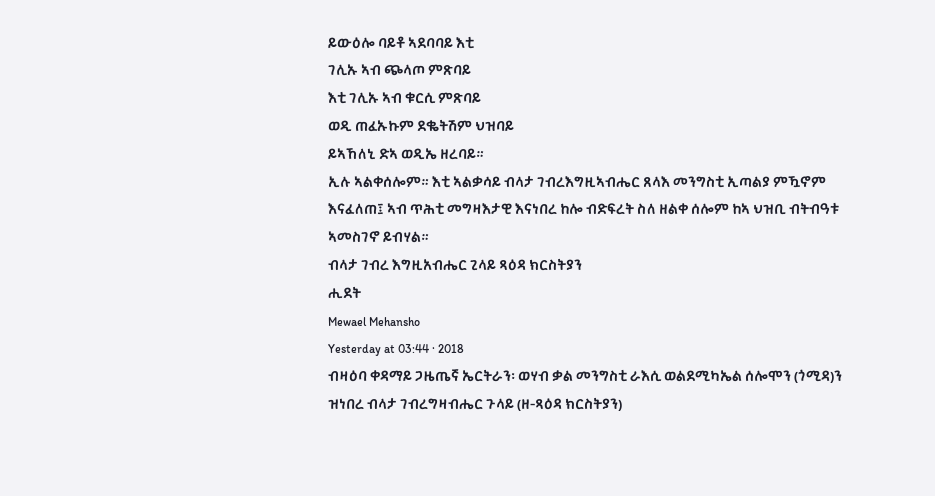ይውዕሎ ባይቶ ኣደባባይ እቲ
ገሊኡ ኣብ ጭላጦ ምጽባይ
እቲ ገሊኡ ኣብ ቁርሲ ምጽባይ
ወዲ ጠፈኡኩም ደቈትሽም ህዝባይ
ይኣኸለኒ ድኣ ወዲኤ ዘረባይ።
ኢሉ ኣልቀሰሎም። እቲ ኣልቃሳይ ብላታ ገብረእግዚኣብሔር ጸላእ መንግስቲ ኢጣልያ ምዃኖም እናፈለጠ፤ ኣብ ጥሕቲ መግዛእታዊ እናነበረ ከሎ ብድፍረት ስለ ዘልቀ ሰሎም ከኣ ህዝቢ ብትብዓቱ ኣመስገኖ ይብሃል።
ብላታ ገብረ እግዚአብሔር ጊላይ ጻዕዳ ክርስትያን
ሒደት
Mewael Mehansho
Yesterday at 03:44 · 2018
ብዛዕባ ቀዳማይ ጋዜጤኛ ኤርትራን፡ ወሃብ ቃል መንግስቲ ራእሲ ወልደሚካኤል ሰሎሞን (ጎሚዳ)ን ዝነበረ ብላታ ገብረግዛብሔር ጉላይ (ዘ-ጻዕዳ ክርስትያን)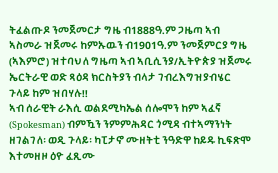ትፈልጡዶ ንመጀመርታ ግዜ ብ1888ዓ.ም ጋዜጣ ኣብ ኣስመራ ዝጀመሩ ከምኡዉን ብ1901ዓ.ም ንመጀምርያ ግዜ (ኣእምሮ) ዝተባህለ ግዜጣ ኣብ ኣቢሲንያ/ኢትዮጵያ ዝጀመሩ ኤርትራዊ ወድ ጻዕዳ ክርስትያን ብላታ ገብረእግዝያብሄር ጉላይ ከም ዝበሃሉ!!
ኣብ ሰራዊት ራእሲ ወልደሚካኤል ሰሎሞን ከም ኣፈኛ (Spokesman) ብምዃን ንምምሕዳር ጎሚዳ ብተኣማንነት ዘገልገለ፡ ወዲ ጉላይ፡ ካፒታኖ ሙዘትቲ ንዓድዋ ከይዱ ኪፍጽሞ እተመዘዞ ዕዮ ፈጺሙ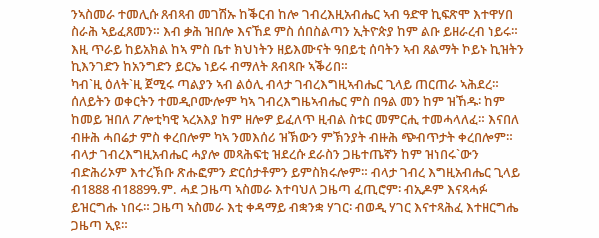ንኣስመራ ተመሊሱ ጸብጻብ መገሽኡ ከቕርብ ከሎ ገብረእዚአብሔር ኣብ ዓድዋ ኪፍጽሞ እተዋሃበ ስራሕ ኣይፈጸመን። እብ ቃሕ ዝበሎ እናኸደ ምስ ሰበስልጣን ኢትዮጵያ ከም ልቡ ይዘራረብ ነይሩ። እዚ ጥራይ ከይአክል ከኣ ምስ ቤተ ክህነትን ዘይእሙናት ዓበይቲ ሰባትን ኣብ ጸልማት ኮይኑ ኪዝትን ኪእንገድን ከአንግድን ይርኤ ነይሩ ብማለት ጸብጻቡ ኣቕሪበ።
ካብ`ዚ ዕለት`ዚ ጀሚሩ ጣልያን ኣብ ልዕሊ ብላታ ገብረእግዚኣብሔር ጊላይ ጠርጠራ ኣሕደረ። ሰለይትን ወቀርትን ተመዲቦሙሎም ካኣ ገብረእግዜኣብሔር ምስ በዓል መን ከም ዝኸዱ፡ ከም ከመይ ዝበለ ፖሎቲካዊ ኣረአእያ ከም ዘሎዎ ይፈለጥ ዚብል ስቱር መምርሒ ተመሓላለፈ። እናበለ ብዙሕ ሓበሬታ ምስ ቀረበሎም ካኣ ንመእሰሪ ዝኽውን ምኽንያት ብዙሕ ጭብጥታት ቀረበሎም።
ብላታ ገብረእግዚአብሔር ሓያሎ መጻሕፍቲ ዝደረሱ ደራስን ጋዜተጤኛን ከም ዝነበሩ`ውን ብድሕሪኦም እተረኽቡ ጽሑፎምን ድርሰታቶምን ይምስክሩሎም። ብላታ ገብረ እግዚአብሔር ጊላይ ብ1888 ብ1889ዓ.ም. ሓደ ጋዜጣ ኣስመራ እተባህለ ጋዜጣ ፈጢሮም፡ ብኢዶም እናጻሓፉ ይዝርግሑ ነበሩ። ጋዜጣ ኣስመራ እቲ ቀዳማይ ብቋንቋ ሃገር፡ ብወዲ ሃገር እናተጻሕፈ እተዘርግሔ ጋዜጣ ኢዩ።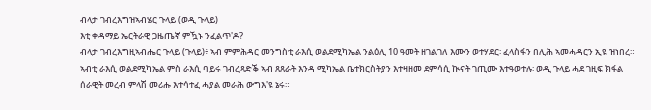ብላታ ገብረእግዝኣብሄር ጉላይ (ወዲ ጉላይ)
እቲ ቀዳማይ ኤርትራዊ ጋዜጤኛ ምዃኑ ንፈልጥ'ዶ?
ብላታ ገብረእግዚኣብሔር ጉላይ (ጉላይ)፥ ኣብ ምምሕዳር መንግስቲ ራእሲ ወልደሚካኤል ንልዕሊ 10 ዓመት ዘገልገለ እሙን ወተሃደር፡ ፈላስፋን በሊሕ ኣመሓዳርን ኢዩ ዝነበረ።
ኣብቲ ራእሲ ወልደሚካኤል ምስ ራእሲ ባይሩ ገብረጻድቕ ኣብ ጸጸራት እንዳ ሚካኤል ቤተክርስትያን እተዛዘመ ደምሳሲ ኲናት ገጢሙ እተዓወተሉ፡ ወዲ ጉላይ ሓደ ገዚፍ ክፋል ሰራዊት መረብ ምላሽ መሪሑ እተሳተፈ ሓያል መራሕ ውግእ'ዩ ኔሩ።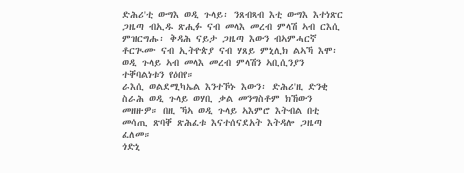ድሕሪ'ቲ ውግእ ወዲ ጉላይ፡ ንጸብጻብ እቲ ውግእ እተነጽር ጋዜጣ ብኢዱ ጽሒፉ ናብ መላእ መረብ ምላሽ ኣብ ርእሲ ምዝርግሑ፡ ቅዳሕ ናይታ ጋዜጣ እውን ብኣምሓርኛ ቶርጒሙ ናብ ኢትዮጵያ ናብ ሃጸይ ምኒሊክ ልኣኻ እሞ፡ ወዲ ጉላይ ኣብ መላእ መረብ ምላሽን ኣቢሲንያን ተቐባልነቱን የዕበየ።
ራእሲ ወልደሚካኤል እንተኾኑ እውን፡ ድሕሪ'ዚ ድንቂ ስራሕ ወዲ ጉላይ ወሃቢ ቃል መንግስቶም ክኸውን መዘዙዎ። በዚ ኻኣ ወዲ ጉላይ ኣእምሮ እትብል በቲ መሳጢ ጽባቐ ጽሕፈቱ እናተሰናደአት እትዳሎ ጋዜጣ ፈለመ።
ጎድኒ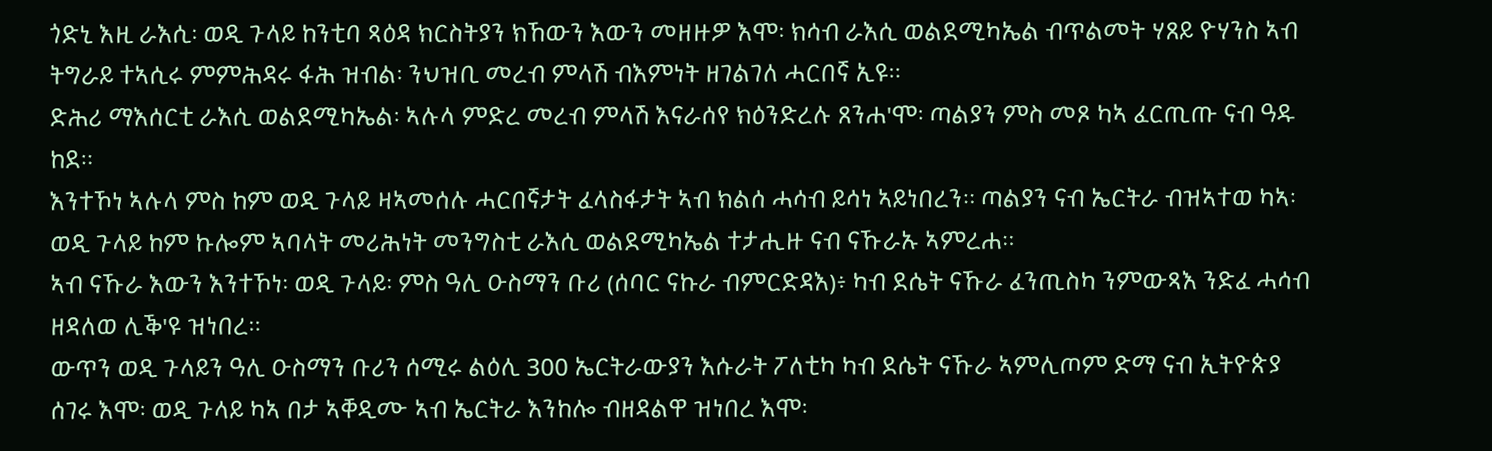ጎድኒ እዚ ራእሲ፡ ወዲ ጉላይ ከንቲባ ጻዕዳ ክርስትያን ክኸውን እውን መዘዙዎ እሞ፡ ክሳብ ራእሲ ወልደሚካኤል ብጥልመት ሃጸይ ዮሃንስ ኣብ ትግራይ ተኣሲሩ ምምሕዳሩ ፋሕ ዝብል፡ ንህዝቢ መረብ ምላሽ ብእምነት ዘገልገለ ሓርበኛ ኢዩ።
ድሕሪ ማእሰርቲ ራእሲ ወልደሚካኤል፡ ኣሉላ ምድረ መረብ ምላሽ እናራሰየ ክዕንድረሉ ጸንሐ'ሞ፡ ጣልያን ምስ መጾ ካኣ ፈርጢጡ ናብ ዓዱ ከደ።
እንተኾነ ኣሉላ ምስ ከም ወዲ ጉላይ ዛኣመሰሉ ሓርበኛታት ፈላስፋታት ኣብ ክልሰ ሓሳብ ይሳነ ኣይነበረን። ጣልያን ናብ ኤርትራ ብዝኣተወ ካኣ፡ ወዲ ጉላይ ከም ኩሎም ኣባላት መሪሕነት መንግስቲ ራእሲ ወልደሚካኤል ተታሒዙ ናብ ናኹራኡ ኣምረሐ።
ኣብ ናኹራ እውን እንተኾነ፡ ወዲ ጉላይ፡ ምስ ዓሊ ዑስማን ቡሪ (ሰባር ናኩራ ብምርድዳእ)፥ ካብ ደሴት ናኹራ ፈንጢስካ ንምውጻእ ንድፈ ሓሳብ ዘዳለወ ሊቕ'ዩ ዝነበረ።
ውጥን ወዲ ጉላይን ዓሊ ዑስማን ቡሪን ሰሚሩ ልዕሊ 300 ኤርትራውያን እሱራት ፖለቲካ ካብ ደሴት ናኹራ ኣምሊጦም ድማ ናብ ኢትዮጵያ ሰገሩ እሞ፡ ወዲ ጉላይ ካኣ በታ ኣቐዲሙ ኣብ ኤርትራ እንከሎ ብዘዳልዋ ዝነበረ እሞ፡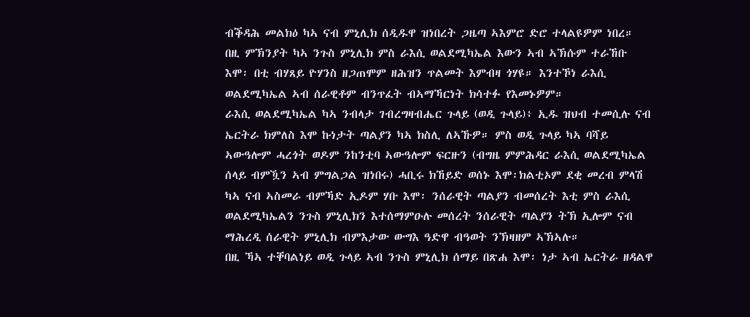ብቕዳሕ መልክዕ ካኣ ናብ ምኒሊክ ሰዲዱዋ ዝነበረት ጋዜጣ ኣእምሮ ድሮ ተላልዩዎም ነበረ።
በዚ ምኽንያት ካኣ ንጉስ ምኒሊክ ምስ ራእሲ ወልደሚካኤል እውን ኣብ ኣኽሱም ተራኸቡ እሞ፡ በቲ ብሃጸይ ዮሃንስ ዘጋጠሞም ዘሕዝን ጥልመት እምብዛ ጎሃዩ። እንተኾነ ራእሲ ወልደሚካኤል ኣብ ሰራዊቶም ብንጥፈት ብኣማኻርነት ክሳተፉ የእመኑዎም።
ራእሲ ወልደሚካኤል ካኣ ንብላታ ገብረግዛብሔር ጉላይ (ወዲ ጉላይ)፥ ኢዱ ዝህብ ተመሲሉ ናብ ኤርትራ ክምለስ እሞ ኩነታት ጣልያን ካኣ ክስሊ ለኣኹዎ። ምስ ወዲ ጉላይ ካኣ ባሻይ ኣውዓሎም ሓረጎት ወዶም ንከንቲባ ኣውዓሎም ፍርዙን (ብግዜ ምምሕዳር ራእሲ ወልደሚካኤል ሰላይ ብምዃን ኣብ ምግልጋል ዝነበሩ) ሓቢሩ ክኸይድ ወሰኑ እሞ፡ክልቲኦም ደቂ መረብ ምላሽ ካኣ ናብ ኣስመራ ብምኻድ ኢዶም ሃቡ እሞ፡ ንሰራዊት ጣልያን ብመሰረት እቲ ምስ ራእሲ ወልደሚካኤልን ንጉስ ምኒሊክን እተሰማምዑሉ መሰረት ንሰራዊት ጣልያን ትኽ ኢሎም ናብ ማሕረዲ ሰራዊት ምኒሊክ ብምእታው ውግእ ዓድዋ ብዓወት ንኽዛዘም ኣኽኣሉ።
በዚ ኻኣ ተቐባልነይ ወዲ ጉላይ ኣብ ንጉስ ምኒሊክ ሰማይ በጽሐ እሞ፡ ነታ ኣብ ኤርትራ ዘዳልዋ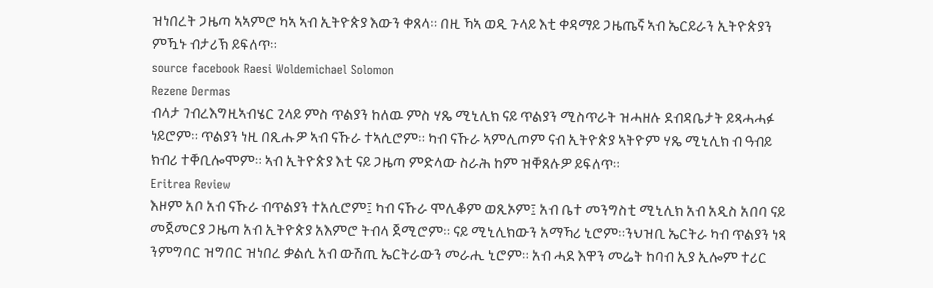ዝነበረት ጋዜጣ ኣኣምሮ ካኣ ኣብ ኢትዮጵያ እውን ቀጸላ። በዚ ኻኣ ወዲ ጉላይ እቲ ቀዳማይ ጋዜጤኛ ኣብ ኤርይራን ኢትዮጵያን ምዃኑ ብታሪኽ ይፍለጥ።
source facebook Raesi Woldemichael Solomon
Rezene Dermas
ብላታ ገብረእግዚኣብሄር ጊላይ ምስ ጥልያን ከለዉ ምስ ሃጼ ሚኒሊክ ናይ ጥልያን ሚስጥራት ዝሓዘሉ ደብዳቤታት ይጻሓሓፉ ነይሮም። ጥልያን ነዚ በጺሑዎ ኣብ ናኹራ ተኣሲሮም። ካብ ናኹራ ኣምሊጦም ናብ ኢትዮጵያ ኣትዮም ሃጼ ሚኒሊክ ብ ዓብይ ክብሪ ተቐቢሎሞም። ኣብ ኢትዮጵያ እቲ ናይ ጋዜጣ ምድላው ስራሕ ከም ዝቐጸሉዎ ይፍለጥ።
Eritrea Review
እዞም አቦ አብ ናኹራ ብጥልያን ተአሲሮም፤ ካብ ናኹራ ሞሊቆም ወጺኦም፤ አብ ቤተ መንግስቲ ሚኒሊክ አብ አዲስ አበባ ናይ መጀመርያ ጋዜጣ አብ ኢትዮጵያ አእምሮ ትብላ ጀሚሮም። ናይ ሚኒሊክውን አማኻሪ ኒሮም።ንህዝቢ ኤርትራ ካብ ጥልያን ነጻ ንምግባር ዝግበር ዝነበረ ቃልሲ አብ ውሽጢ ኤርትራውን መራሒ ኒሮም። አብ ሓደ እዋን መሬት ከባብ ኢያ ኢሎም ተሪር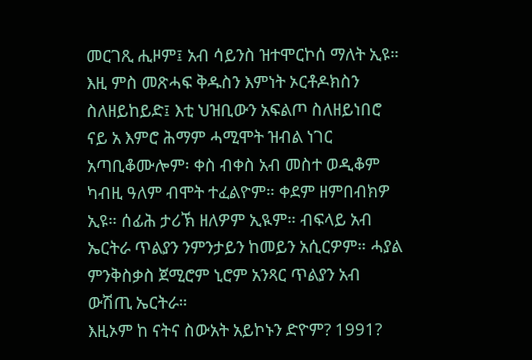መርገጺ ሒዞም፤ አብ ሳይንስ ዝተሞርኮሰ ማለት ኢዩ። እዚ ምስ መጽሓፍ ቅዱስን እምነት ኦርቶዶክስን ስለዘይከይድ፤ እቲ ህዝቢውን አፍልጦ ስለዘይነበሮ ናይ አ እምሮ ሕማም ሓሚሞት ዝብል ነገር አጣቢቆሙሎም፡ ቀስ ብቀስ አብ መስተ ወዲቆም ካብዚ ዓለም ብሞት ተፈልዮም። ቀደም ዘምበብክዎ ኢዩ። ሰፊሕ ታሪኽ ዘለዎም ኢዪም። ብፍላይ አብ ኤርትራ ጥልያን ንምንታይን ከመይን አሲርዎም። ሓያል ምንቅስቃስ ጀሚሮም ኒሮም አንጻር ጥልያን አብ ውሽጢ ኤርትራ።
እዚኦም ከ ናትና ስውአት አይኮኑን ድዮም? 1991?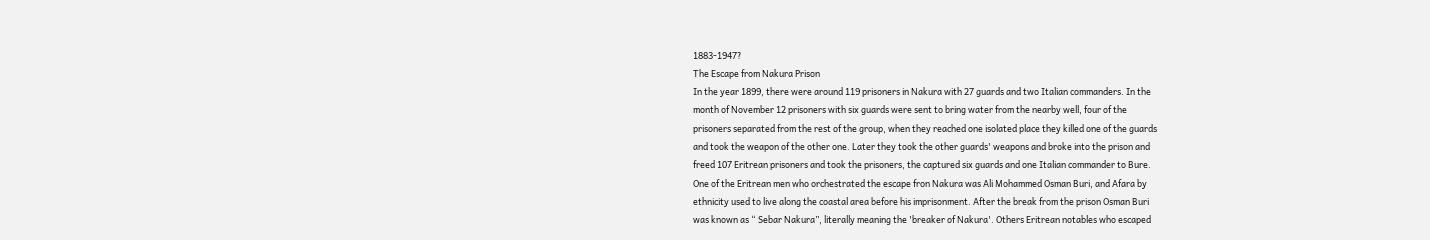1883-1947?
The Escape from Nakura Prison
In the year 1899, there were around 119 prisoners in Nakura with 27 guards and two Italian commanders. In the
month of November 12 prisoners with six guards were sent to bring water from the nearby well, four of the
prisoners separated from the rest of the group, when they reached one isolated place they killed one of the guards
and took the weapon of the other one. Later they took the other guards' weapons and broke into the prison and
freed 107 Eritrean prisoners and took the prisoners, the captured six guards and one Italian commander to Bure.
One of the Eritrean men who orchestrated the escape fron Nakura was Ali Mohammed Osman Buri, and Afara by
ethnicity used to live along the coastal area before his imprisonment. After the break from the prison Osman Buri
was known as “ Sebar Nakura”, literally meaning the 'breaker of Nakura'. Others Eritrean notables who escaped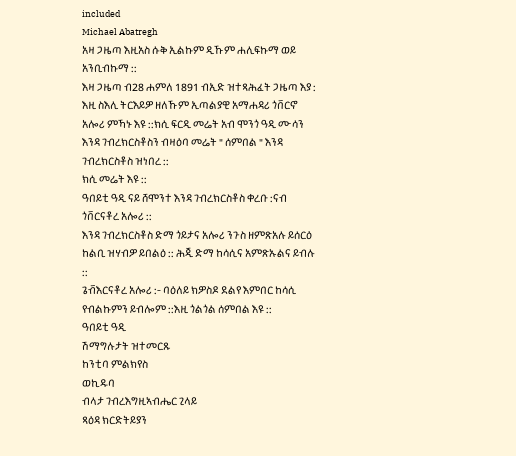included
Michael Abatregh
አዛ ጋዜጣ እዚአስ ሱቅ ኢልኩም ዲኹም ሐሊፍኩማ ወይ አንቢብኩማ ::
እዛ ጋዜጣ ብ28 ሐምለ 1891 ብኢድ ዝተጻሕፈት ጋዜጣ እያ : እዚ ስእሊ ትርእይዎ ዘለኹም ኢጣልያዊ አማሐዳሪ ጎቨርኖ አሎሪ ምኻኑ እዩ ::ክሲ ፍርዲ መሬት አብ ሞንጎ ዓዲ ሙሳን እንዳ ገብረክርስቶስን ብዛዕባ መሬት " ሰምበል " እንዳ ገብረክርስቶስ ዝነበረ ::
ክሲ መሬት እዩ ::
ዓበይቲ ዓዲ ናይ ሸሞንተ እንዳ ገብረክርስቶስ ቀረቡ :ናብ ጎቨርናቶረ አሎሪ ::
እንዳ ገብረክርስቶስ ድማ ጎይታና አሎሪ ንጉስ ዘምጽአሉ ይሰርዕ ከልቢ ዝሃብዎ ይበልዕ :: ሕጂ ድማ ከሳሲና አምጽኡልና ይብሉ ::
ጌቭእርናቶረ አሎሪ :- ባዕለይ ክዎስዶ ደልየ እምበር ከሳሲ የብልኩምን ይብሎም ::እዚ ጎልጎል ሰምበል እዩ ::
ዓበይቲ ዓዲ
ሽማግሉታት ዝተመርጹ
ከንቲባ ምልክየስ
ወኪዱባ
ብላታ ገብረእግዚኣብሔር ጊላይ
ጻዕዳ ክርድትይያን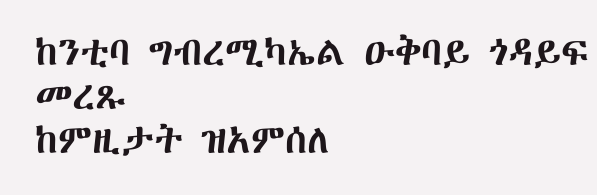ከንቲባ ግብረሚካኤል ዑቅባይ ጎዳይፍ መረጹ
ከምዚታት ዝአምሰለ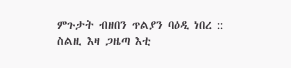ምጉታት ብዘበን ጥልያን ባዕዲ ነበረ ::
ስልዚ እዛ ጋዜጣ እቲ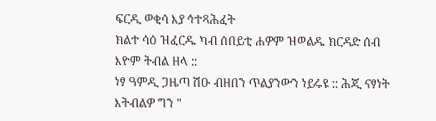ፍርዲ ወቂሳ እያ ኅተጻሕፈት
ክልተ ሳዕ ዝፈርዱ ካብ ሰበይቲ ሐዎም ዝወልዱ ክርዳድ ሰብ እዮም ትብል ዘላ ::
ነፃ ዓምዲ ጋዜጣ ሽዑ ብዘበን ጥልያንውን ነይሩዩ :: ሕጂ ናፃነት እትብልዎ ግን "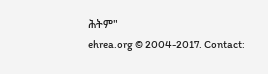ሕትም"
ehrea.org © 2004-2017. Contact: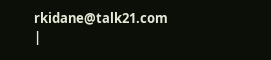rkidane@talk21.com |